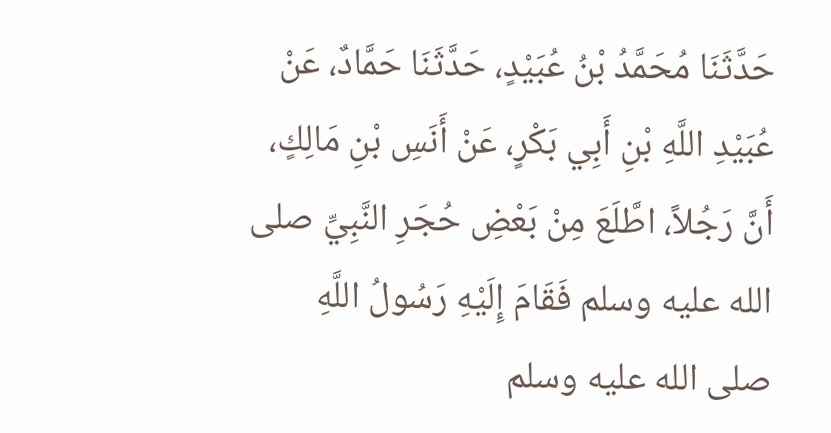حَدَّثَنَا مُحَمَّدُ بْنُ عُبَيْدٍ، حَدَّثَنَا حَمَّادٌ، عَنْ عُبَيْدِ اللَّهِ بْنِ أَبِي بَكْرٍ، عَنْ أَنَسِ بْنِ مَالِكٍ، أَنَّ رَجُلاً، اطَّلَعَ مِنْ بَعْضِ حُجَرِ النَّبِيِّ صلى الله عليه وسلم فَقَامَ إِلَيْهِ رَسُولُ اللَّهِ صلى الله عليه وسلم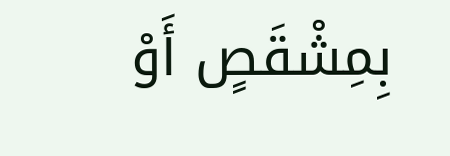بِمِشْقَصٍ أَوْ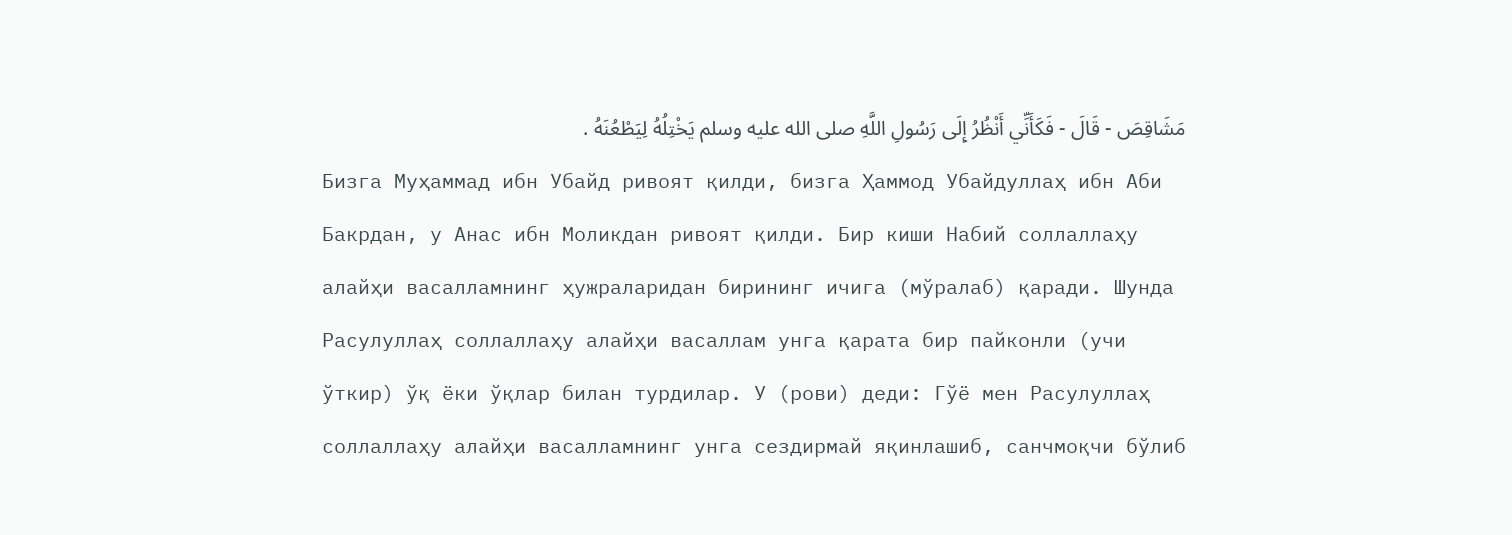مَشَاقِصَ - قَالَ - فَكَأَنِّي أَنْظُرُ إِلَى رَسُولِ اللَّهِ صلى الله عليه وسلم يَخْتِلُهُ لِيَطْعُنَهُ .
Бизга Муҳаммад ибн Убайд ривоят қилди, бизга Ҳаммод Убайдуллаҳ ибн Аби Бакрдан, у Анас ибн Моликдан ривоят қилди. Бир киши Набий соллаллаҳу алайҳи васалламнинг ҳужраларидан бирининг ичига (мўралаб) қаради. Шунда Расулуллаҳ соллаллаҳу алайҳи васаллам унга қарата бир пайконли (учи ўткир) ўқ ёки ўқлар билан турдилар. У (рови) деди: Гўё мен Расулуллаҳ соллаллаҳу алайҳи васалламнинг унга сездирмай яқинлашиб, санчмоқчи бўлиб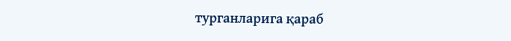турганларига қараб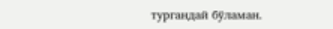тургандай бўламан.